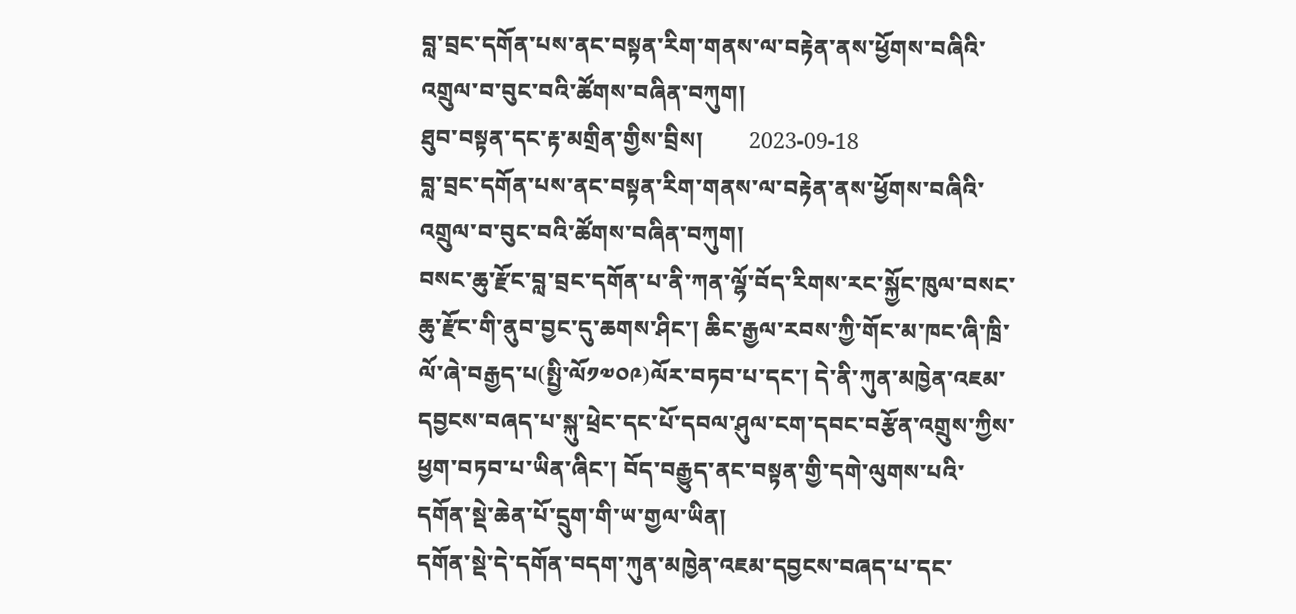བླ་བྲང་དགོན་པས་ནང་བསྟན་རིག་གནས་ལ་བརྟེན་ནས་ཕྱོགས་བཞིའི་འགྲུལ་བ་བུང་བའི་ཚོགས་བཞིན་བཀུག།
ཐུབ་བསྟན་དང་རྟ་མགྲིན་གྱིས་བྲིས།        2023-09-18
བླ་བྲང་དགོན་པས་ནང་བསྟན་རིག་གནས་ལ་བརྟེན་ནས་ཕྱོགས་བཞིའི་འགྲུལ་བ་བུང་བའི་ཚོགས་བཞིན་བཀུག།
བསང་ཆུ་རྫོང་བླ་བྲང་དགོན་པ་ནི་ཀན་ལྷོ་བོད་རིགས་རང་སྐྱོང་ཁུལ་བསང་ཆུ་རྫོང་གི་ནུབ་བྱང་དུ་ཆགས་ཤིང་། ཆིང་རྒྱལ་རབས་ཀྱི་གོང་མ་ཁང་ཞི་ཁྲི་ལོ་ཞེ་བརྒྱད་པ(སྤྱི་ལོ༡༧༠༩)ལོར་བཏབ་པ་དང་། དེ་ནི་ཀུན་མཁྱེན་འཇམ་དབྱངས་བཞད་པ་སྐུ་ཕྲེང་དང་པོ་དབལ་ཤུལ་ངག་དབང་བརྩོན་འགྲུས་ཀྱིས་ཕྱག་བཏབ་པ་ཡིན་ཞིང་། བོད་བརྒྱུད་ནང་བསྟན་གྱི་དགེ་ལུགས་པའི་དགོན་སྡེ་ཆེན་པོ་དྲུག་གི་ཡ་གྱལ་ཡིན།
དགོན་སྡེ་དེ་དགོན་བདག་ཀུན་མཁྱེན་འཇམ་དབྱངས་བཞད་པ་དང་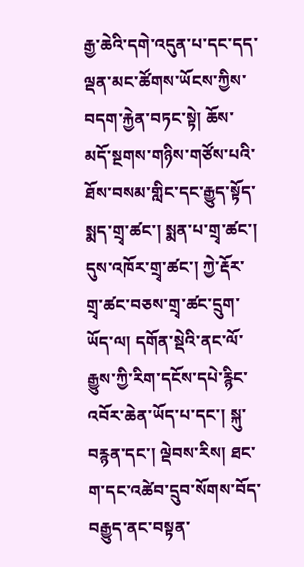རྒྱ་ཆེའི་དགེ་འདུན་པ་དང་དད་ལྡན་མང་ཚོགས་ཡོངས་ཀྱིས་བདག་རྐྱེན་བཏང་སྟེ། ཆོས་མདོ་སྔགས་གཉིས་གཙོས་པའི་ཐོས་བསམ་གླིང་དང་རྒྱུད་སྟོད་སྨད་གྲྭ་ཚང་། སྨན་པ་གྲྭ་ཚང་། དུས་འཁོར་གྲྭ་ཚང་། ཀྱེ་རྡོར་གྲྭ་ཚང་བཅས་གྲྭ་ཚང་དྲུག་ཡོད་ལ། དགོན་སྡེའི་ནང་ལོ་རྒྱུས་ཀྱི་རིག་དངོས་དཔེ་རྙིང་འབོར་ཆེན་ཡོད་པ་དང་། སྐུ་བརྙན་དང་། ལྡེབས་རིས། ཐང་ག་དང་འཚེབ་དྲུབ་སོགས་བོད་བརྒྱུད་ནང་བསྟན་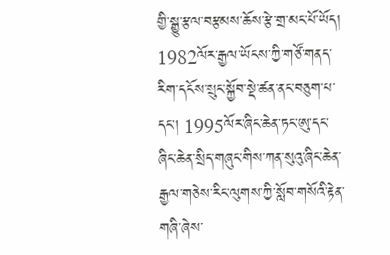གྱི་སྒྱུ་རྩལ་བརྩམས་ཆོས་རྩེ་གྲ་མང་པོ་ཡོད།
1982ལོར་རྒྱལ་ཡོངས་ཀྱི་གཙོ་གནད་རིག་དངོས་སྲུང་སྐྱོབ་སྡེ་ཚན་ནང་བཅུག་པ་དང་། 1995ལོར་ཞིང་ཆེན་ཏང་ཨུ་དང་ཞིང་ཆེན་སྲིད་གཞུང་གིས་ཀན་སུའུ་ཞིང་ཆེན་རྒྱལ་གཅེས་རིང་ལུགས་ཀྱི་སློབ་གསོའི་རྟེན་གཞི་ཞེས་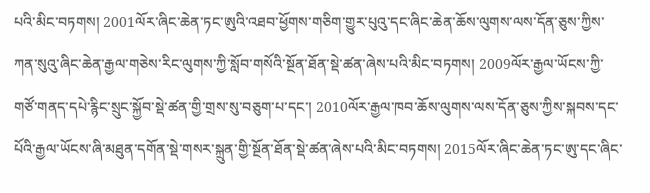པའི་མིང་བཏགས། 2001ལོར་ཞིང་ཆེན་ཏང་ཨུའི་འཐབ་ཕྱོགས་གཅིག་གྱུར་པུའུ་དང་ཞིང་ཆེན་ཆོས་ལུགས་ལས་དོན་ཅུས་ཀྱིས་ཀན་སུའུ་ཞིང་ཆེན་རྒྱལ་གཅེས་རིང་ལུགས་ཀྱི་སློབ་གསོའི་སྔོན་ཐོན་སྡེ་ཚན་ཞེས་པའི་མིང་བཏགས། 2009ལོར་རྒྱལ་ཡོངས་ཀྱི་གཙོ་གནད་དཔེ་རྙིང་སྲུང་སྐྱོབ་སྡེ་ཚན་གྱི་གྲས་སུ་བཅུག་པ་དང་། 2010ལོར་རྒྱལ་ཁབ་ཆོས་ལུགས་ལས་དོན་ཅུས་ཀྱིས་སྐབས་དང་པོའི་རྒྱལ་ཡོངས་ཞི་མཐུན་དགོན་སྡེ་གསར་སྐྲུན་གྱི་སྔོན་ཐོན་སྡེ་ཚན་ཞེས་པའི་མིང་བཏགས། 2015ལོར་ཞིང་ཆེན་ཏང་ཨུ་དང་ཞིང་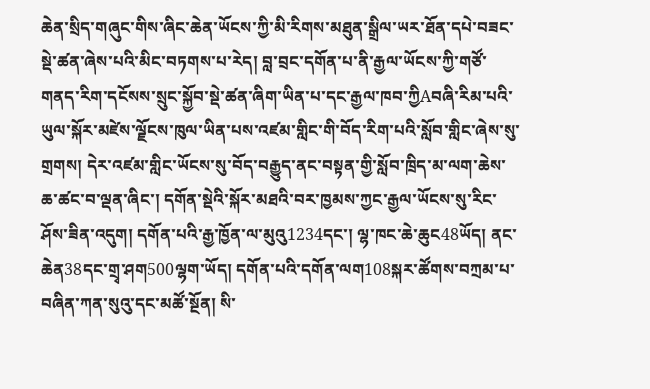ཆེན་སྲིད་གཞུང་གིས་ཞིང་ཆེན་ཡོངས་ཀྱི་མི་རིགས་མཐུན་སྒྲིལ་ཡར་ཐོན་དཔེ་བཟང་སྡེ་ཚན་ཞེས་པའི་མིང་བཏགས་པ་རེད། བླ་བྲང་དགོན་པ་ནི་རྒྱལ་ཡོངས་ཀྱི་གཙོ་གནད་རིག་དངོསས་སྲུང་སྐྱོབ་སྡེ་ཚན་ཞིག་ཡིན་པ་དང་རྒྱལ་ཁབ་ཀྱིAབཞི་རིམ་པའི་ཡུལ་སྐོར་མཛེས་ལྗོངས་ཁུལ་ཡིན་པས་འཛམ་གླིང་གི་བོད་རིག་པའི་སློབ་གླིང་ཞེས་སུ་གྲགས། དེར་འཛམ་གླིང་ཡོངས་སུ་བོད་བརྒྱུད་ནང་བསྟན་གྱི་སློབ་ཁྲིད་མ་ལག་ཆེས་ཆ་ཚང་བ་ལྡན་ཞིང་། དགོན་སྡེའི་སྐོར་མཐའི་བར་ཁྱམས་ཀྱང་རྒྱལ་ཡོངས་སུ་རིང་ཤོས་ཟིན་འདུག། དགོན་པའི་རྒྱ་ཁྱོན་ལ་མུའུ1234དང་། ལྷ་ཁང་ཆེ་ཆུང48ཡོད། ནང་ཆེན38དང་གྲྭ་ཤག500ལྷག་ཡོད། དགོན་པའི་དགོན་ལག108སྐར་ཚོགས་བཀྲམ་པ་བཞིན་ཀན་སུའུ་དང་མཚོ་སྔོན། སི་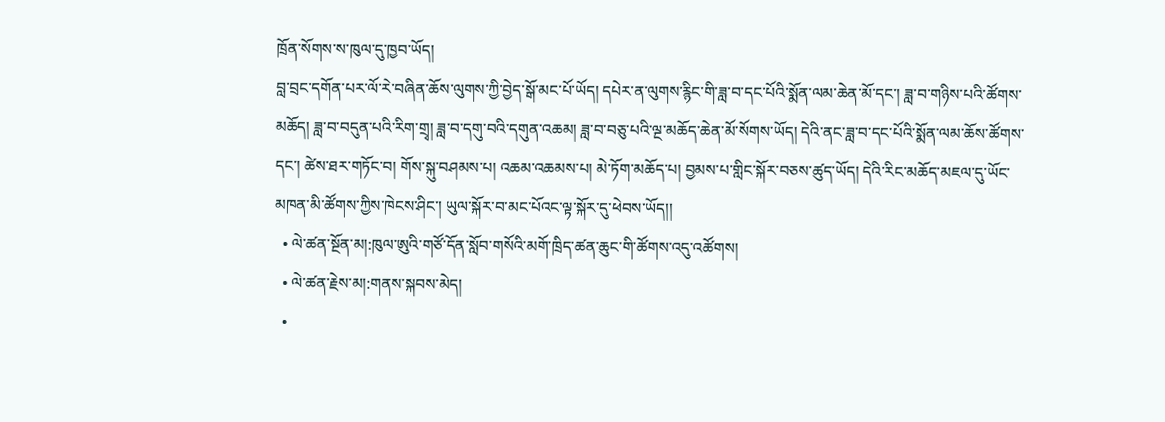ཁྲོན་སོགས་ས་ཁུལ་དུ་ཁྱབ་ཡོད།
བླ་བྲང་དགོན་པར་ལོ་རེ་བཞིན་ཆོས་ལུགས་ཀྱི་བྱེད་སྒོ་མང་པོ་ཡོད། དཔེར་ན་ལུགས་རྙིང་གི་ཟླ་བ་དང་པོའི་སྨོན་ལམ་ཆེན་མོ་དང་། ཟླ་བ་གཉིས་པའི་ཚོགས་མཆོད། ཟླ་བ་བདུན་པའི་རིག་གྲྭ། ཟླ་བ་དགུ་བའི་དགུན་འཆམ། ཟླ་བ་བཅུ་པའི་ལྔ་མཆོད་ཆེན་མོ་སོགས་ཡོད། དེའི་ནང་ཟླ་བ་དང་པོའི་སྨོན་ལམ་ཆོས་ཚོགས་དང་། ཚེས་ཐར་གཏོང་བ། གོས་སྐུ་བཤམས་པ། འཆམ་འཆམས་པ། མེ་ཏོག་མཆོད་པ། བྱམས་པ་གླིང་སྐོར་བཅས་ཚུད་ཡོད། དེའི་རིང་མཆོད་མཇལ་དུ་ཡོང་མཁན་མི་ཚོགས་ཀྱིས་ཁེངས་ཤིང་། ཡུལ་སྐོར་བ་མང་པོའང་ལྟ་སྐོར་དུ་ཕེབས་ཡོད།།
  • ལེ་ཚན་སྔོན་མ།:ཁུལ་ཨུའི་གཙོ་དོན་སློབ་གསོའི་མགོ་ཁྲིད་ཚན་ཆུང་གི་ཚོགས་འདུ་འཚོགས།
  • ལེ་ཚན་རྗེས་མ།:གནས་སྐབས་མེད།
  •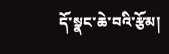དོ་སྣང་ཆེ་བའི་རྩོམ།